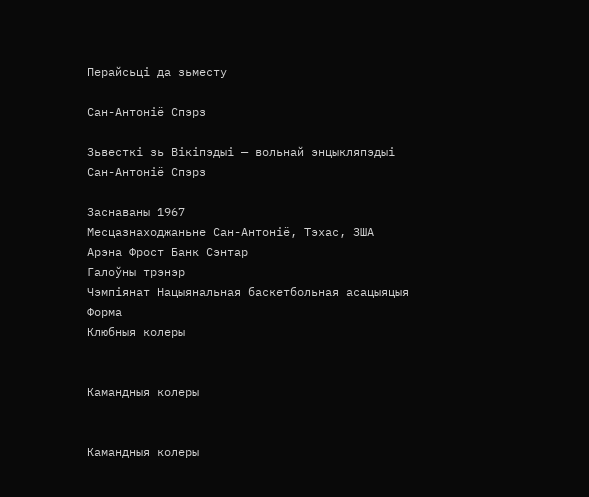Перайсьці да зьместу

Сан-Антоніё Спэрз

Зьвесткі зь Вікіпэдыі — вольнай энцыкляпэдыі
Сан-Антоніё Спэрз

Заснаваны 1967
Месцазнаходжаньне Сан-Антоніё, Тэхас, ЗША
Арэна Фрост Банк Сэнтар
Галоўны трэнэр
Чэмпіянат Нацыянальная баскетбольная асацыяцыя
Форма
Клюбныя колеры


Камандныя колеры


Камандныя колеры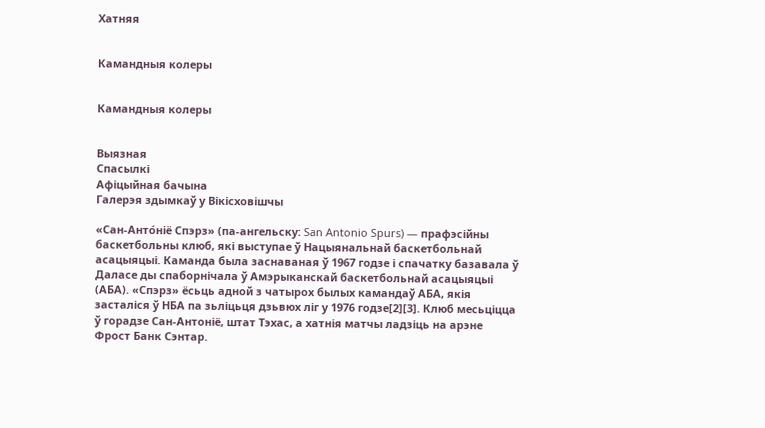Хатняя


Камандныя колеры


Камандныя колеры


Выязная
Спасылкі
Афіцыйная бачына
Галерэя здымкаў у Вікісховішчы

«Сан-Анто́ніё Спэрз» (па-ангельску: San Antonio Spurs) — прафэсійны баскетбольны клюб, які выступае ў Нацыянальнай баскетбольнай асацыяцыі. Каманда была заснаваная ў 1967 годзе і спачатку базавала ў Даласе ды спаборнічала ў Амэрыканскай баскетбольнай асацыяцыі (АБА). «Спэрз» ёсьць адной з чатырох былых камандаў АБА, якія засталіся ў НБА па зьліцьця дзьвюх ліг у 1976 годзе[2][3]. Клюб месьціцца ў горадзе Сан-Антоніё, штат Тэхас, а хатнія матчы ладзіць на арэне Фрост Банк Сэнтар.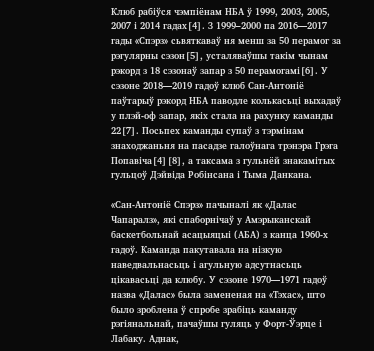Клюб рабіўся чэмпіёнам НБА ў 1999, 2003, 2005, 2007 і 2014 гадах[4]. З 1999–2000 па 2016—2017 гады «Спэрз» сьвяткаваў ня менш за 50 перамог за рэгулярны сэзон[5], усталяваўшы такім чынам рэкорд з 18 сэзонаў запар з 50 перамогамі[6]. У сэзоне 2018—2019 гадоў клюб Сан-Антоніё паўтарыў рэкорд НБА паводле колькасьці выхадаў у плэй-оф запар, якіх стала на рахунку каманды 22[7]. Посьпех каманды супаў з тэрмінам знаходжаньня на пасадзе галоўнага трэнэра Грэга Попавіча[4][8], а таксама з гульнёй знакамітых гульцоў Дэйвіда Робінсана і Тыма Данкана.

«Сан-Антоніё Спэрз» пачыналі як «Далас Чапаралз», які спаборнічаў у Амэрыканскай баскетбольнай асацыяцыі (АБА) з канца 1960-х гадоў. Каманда пакутавала на нізкую наведвальнасьць і агульную адсутнасьць цікавасьці да клюбу. У сэзоне 1970—1971 гадоў назва «Далас» была замененая на «Тэхас», што было зроблена ў спробе зрабіць каманду рэгіянальнай, пачаўшы гуляць у Форт-Ўэрце і Лабаку. Аднак,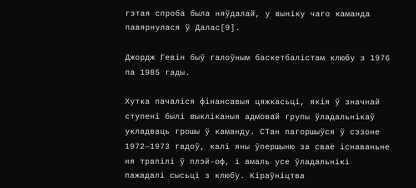гэтая спроба была няўдалай, у выніку чаго каманда павярнулася ў Далас[9].

Джордж Гевін быў галоўным баскетбалістам клюбу з 1976 па 1985 гады.

Хутка пачаліся фінансавыя цяжкасьці, якія ў значнай ступені былі выкліканыя адмовай групы ўладальнікаў укладваць грошы ў каманду. СТан пагоршыўся ў сэзоне 1972—1973 гадоў, калі яны ўпершыню за сваё існаваньне ня трапілі ў плэй-оф, і амаль усе ўладальнікі пажадалі сысьці з клюбу. Кіраўніцтва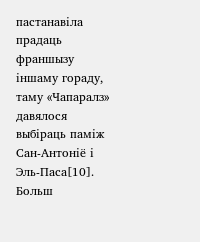пастанавіла прадаць франшызу іншаму гораду, таму «Чапаралз» давялося выбіраць паміж Сан-Антоніё і Эль-Паса[10]. Больш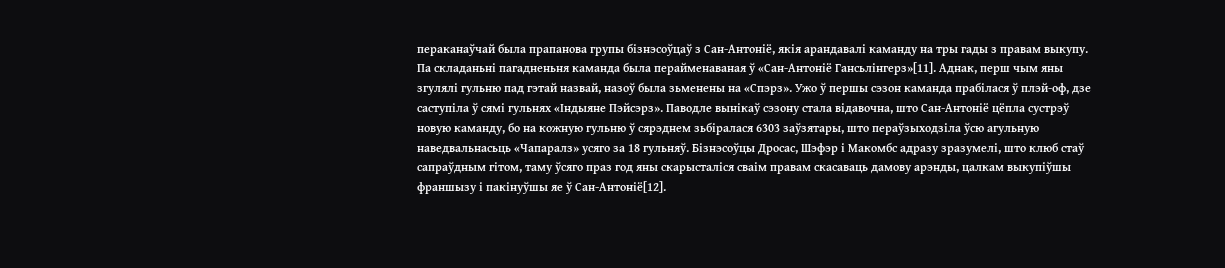пераканаўчай была прапанова групы бізнэсоўцаў з Сан-Антоніё, якія арандавалі каманду на тры гады з правам выкупу. Па складаньні пагадненьня каманда была перайменаваная ў «Сан-Антоніё Гансьлінгерз»[11]. Аднак, перш чым яны згулялі гульню пад гэтай назвай, назоў была зьменены на «Спэрз». Ужо ў першы сэзон каманда прабілася ў плэй-оф, дзе саступіла ў сямі гульнях «Індыяне Пэйсэрз». Паводле вынікаў сэзону стала відавочна, што Сан-Антоніё цёпла сустрэў новую каманду, бо на кожную гульню ў сярэднем зьбіралася 6303 заўзятары, што пераўзыходзіла ўсю агульную наведвальнасьць «Чапаралз» усяго за 18 гульняў. Бізнэсоўцы Дросас, Шэфэр і Макомбс адразу зразумелі, што клюб стаў сапраўдным гітом, таму ўсяго праз год яны скарысталіся сваім правам скасаваць дамову арэнды, цалкам выкупіўшы франшызу і пакінуўшы яе ў Сан-Антоніё[12].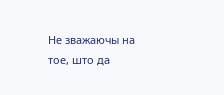Не зважаючы на тое, што да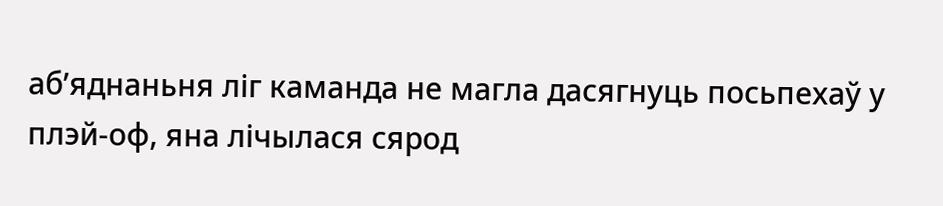аб’яднаньня ліг каманда не магла дасягнуць посьпехаў у плэй-оф, яна лічылася сярод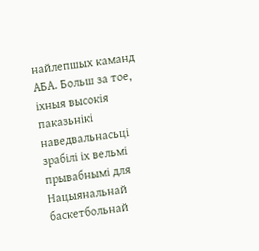найлепшых каманд АБА. Больш за тое, іхныя высокія паказьнікі наведвальнасьці зрабілі іх вельмі прывабнымі для Нацыянальнай баскетбольнай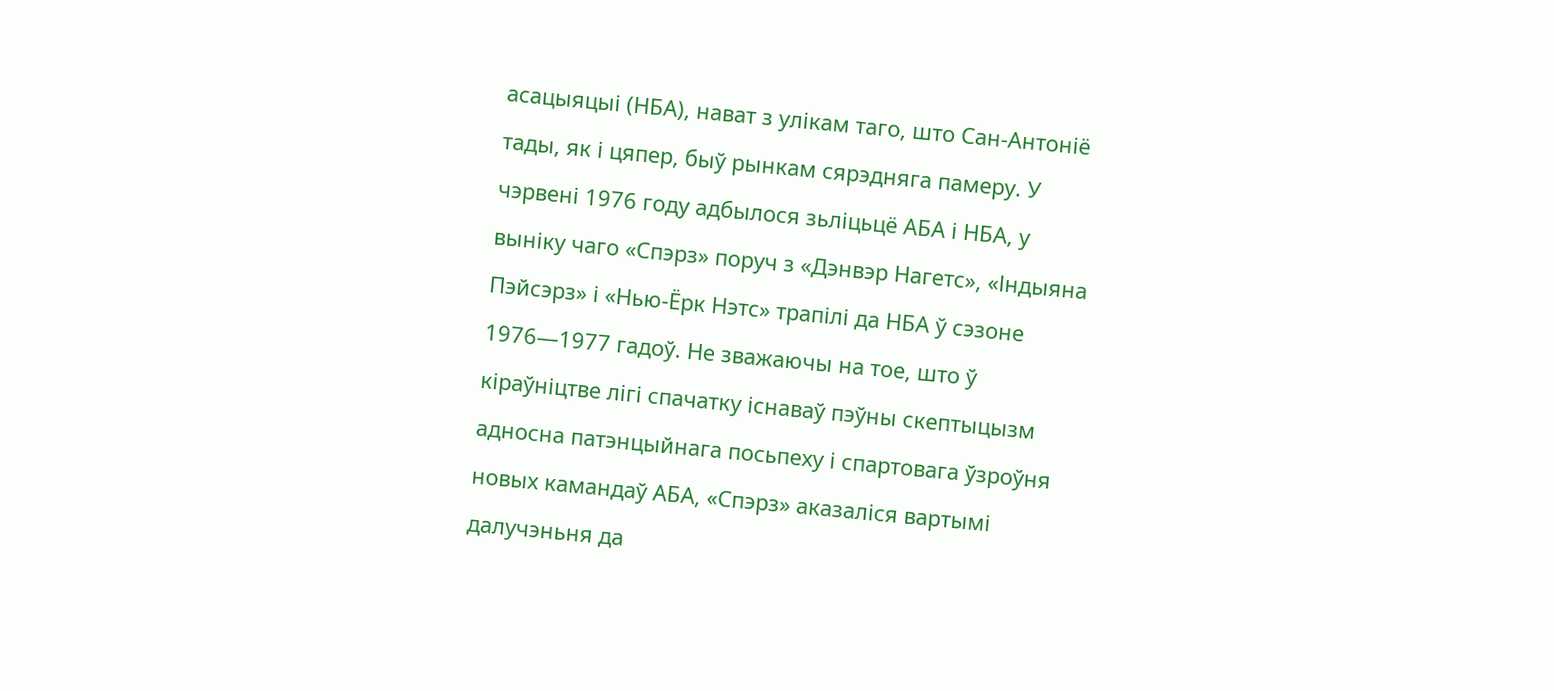асацыяцыі (НБА), нават з улікам таго, што Сан-Антоніё тады, як і цяпер, быў рынкам сярэдняга памеру. У чэрвені 1976 году адбылося зьліцьцё АБА і НБА, у выніку чаго «Спэрз» поруч з «Дэнвэр Нагетс», «Індыяна Пэйсэрз» і «Нью-Ёрк Нэтс» трапілі да НБА ў сэзоне 1976—1977 гадоў. Не зважаючы на тое, што ў кіраўніцтве лігі спачатку існаваў пэўны скептыцызм адносна патэнцыйнага посьпеху і спартовага ўзроўня новых камандаў АБА, «Спэрз» аказаліся вартымі далучэньня да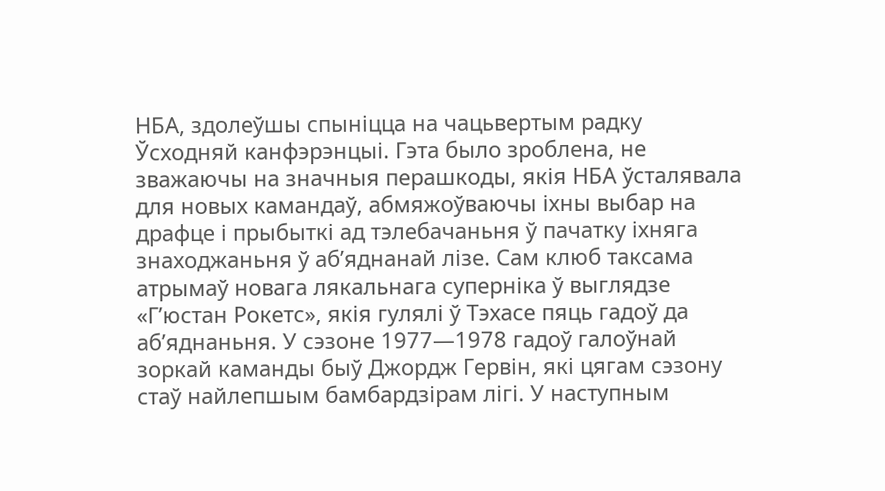НБА, здолеўшы спыніцца на чацьвертым радку Ўсходняй канфэрэнцыі. Гэта было зроблена, не зважаючы на значныя перашкоды, якія НБА ўсталявала для новых камандаў, абмяжоўваючы іхны выбар на драфце і прыбыткі ад тэлебачаньня ў пачатку іхняга знаходжаньня ў аб’яднанай лізе. Сам клюб таксама атрымаў новага лякальнага суперніка ў выглядзе «Г’юстан Рокетс», якія гулялі ў Тэхасе пяць гадоў да аб’яднаньня. У сэзоне 1977—1978 гадоў галоўнай зоркай каманды быў Джордж Гервін, які цягам сэзону стаў найлепшым бамбардзірам лігі. У наступным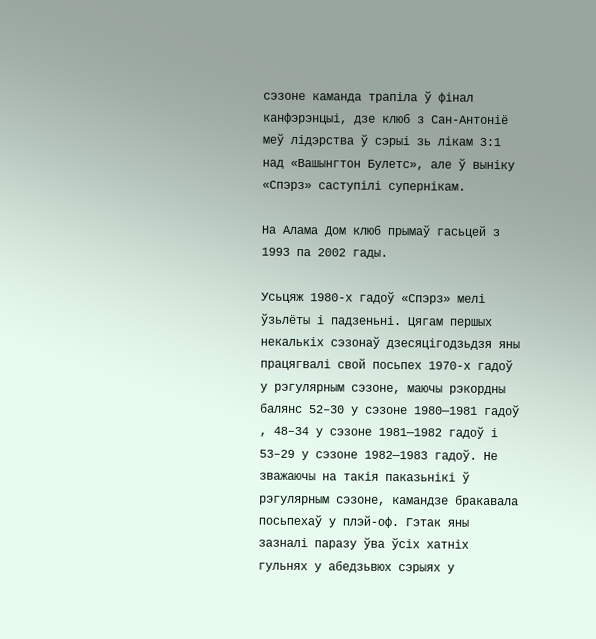сэзоне каманда трапіла ў фінал канфэрэнцыі, дзе клюб з Сан-Антоніё меў лідэрства ў сэрыі зь лікам 3:1 над «Вашынгтон Булетс», але ў выніку «Спэрз» саступілі супернікам.

На Алама Дом клюб прымаў гасьцей з 1993 па 2002 гады.

Усьцяж 1980-х гадоў «Спэрз» мелі ўзьлёты і падзеньні. Цягам першых некалькіх сэзонаў дзесяцігодзьдзя яны працягвалі свой посьпех 1970-х гадоў у рэгулярным сэзоне, маючы рэкордны балянс 52–30 у сэзоне 1980—1981 гадоў , 48–34 у сэзоне 1981—1982 гадоў і 53–29 у сэзоне 1982—1983 гадоў. Не зважаючы на такія паказьнікі ў рэгулярным сэзоне, камандзе бракавала посьпехаў у плэй-оф. Гэтак яны зазналі паразу ўва ўсіх хатніх гульнях у абедзьвюх сэрыях у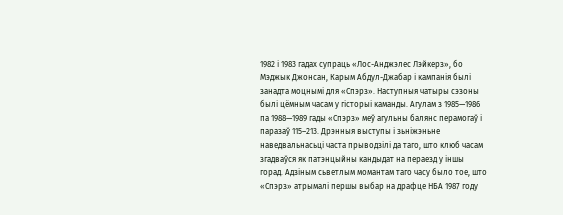1982 і 1983 гадах супраць «Лос-Анджэлес Лэйкерз», бо Мэджык Джонсан, Карым Абдул-Джабар і кампанія былі занадта моцнымі для «Спэрз». Наступныя чатыры сэзоны былі цёмным часам у гісторыі каманды. Агулам з 1985—1986 па 1988—1989 гады «Спэрз» меў агульны балянс перамогаў і паразаў 115–213. Дрэнныя выступы і зьніжэньне наведвальнасьці часта прыводзілі да таго, што клюб часам згадваўся як патэнцыйны кандыдат на пераезд у іншы горад. Адзіным сьветлым момантам таго часу было тое, што «Спэрз» атрымалі першы выбар на драфце НБА 1987 году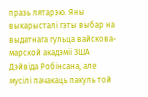празь лятарэю. Яны выкарысталі гэты выбар на выдатнага гульца вайскова-марской акадэміі ЗША Дэйвіда Робінсана, але мусілі пачакаць пакуль той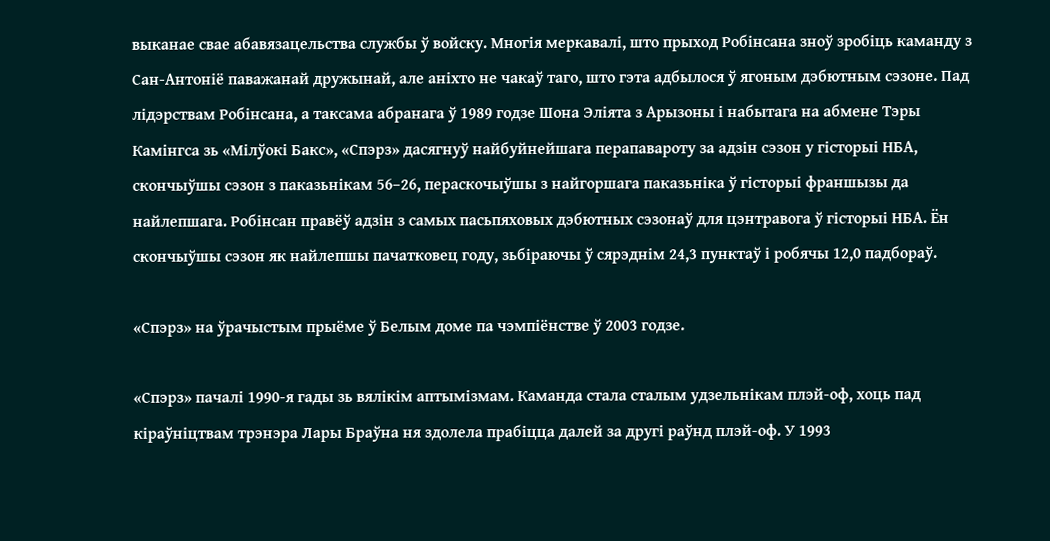выканае свае абавязацельства службы ў войску. Многія меркавалі, што прыход Робінсана зноў зробіць каманду з Сан-Антоніё паважанай дружынай, але аніхто не чакаў таго, што гэта адбылося ў ягоным дэбютным сэзоне. Пад лідэрствам Робінсана, а таксама абранага ў 1989 годзе Шона Эліята з Арызоны і набытага на абмене Тэры Камінгса зь «Мілўокі Бакс», «Спэрз» дасягнуў найбуйнейшага перапавароту за адзін сэзон у гісторыі НБА, скончыўшы сэзон з паказьнікам 56–26, пераскочыўшы з найгоршага паказьніка ў гісторыі франшызы да найлепшага. Робінсан правёў адзін з самых пасьпяховых дэбютных сэзонаў для цэнтравога ў гісторыі НБА. Ён скончыўшы сэзон як найлепшы пачатковец году, зьбіраючы ў сярэднім 24,3 пунктаў і робячы 12,0 падбораў.

«Спэрз» на ўрачыстым прыёме ў Белым доме па чэмпіёнстве ў 2003 годзе.

«Спэрз» пачалі 1990-я гады зь вялікім аптымізмам. Каманда стала сталым удзельнікам плэй-оф, хоць пад кіраўніцтвам трэнэра Лары Браўна ня здолела прабіцца далей за другі раўнд плэй-оф. У 1993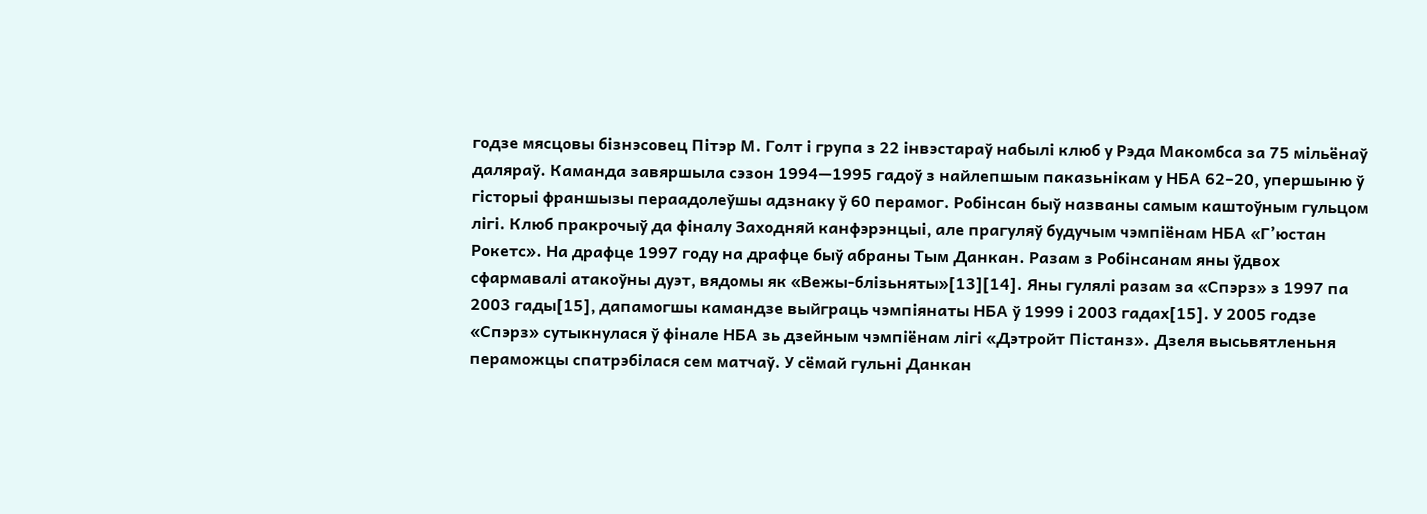годзе мясцовы бізнэсовец Пітэр М. Голт і група з 22 інвэстараў набылі клюб у Рэда Макомбса за 75 мільёнаў даляраў. Каманда завяршыла сэзон 1994—1995 гадоў з найлепшым паказьнікам у НБА 62–20, упершыню ў гісторыі франшызы пераадолеўшы адзнаку ў 60 перамог. Робінсан быў названы самым каштоўным гульцом лігі. Клюб пракрочыў да фіналу Заходняй канфэрэнцыі, але прагуляў будучым чэмпіёнам НБА «Г’юстан Рокетс». На драфце 1997 году на драфце быў абраны Тым Данкан. Разам з Робінсанам яны ўдвох сфармавалі атакоўны дуэт, вядомы як «Вежы-блізьняты»[13][14]. Яны гулялі разам за «Спэрз» з 1997 па 2003 гады[15], дапамогшы камандзе выйграць чэмпіянаты НБА ў 1999 і 2003 гадах[15]. У 2005 годзе «Спэрз» сутыкнулася ў фінале НБА зь дзейным чэмпіёнам лігі «Дэтройт Пістанз». Дзеля высьвятленьня пераможцы спатрэбілася сем матчаў. У сёмай гульні Данкан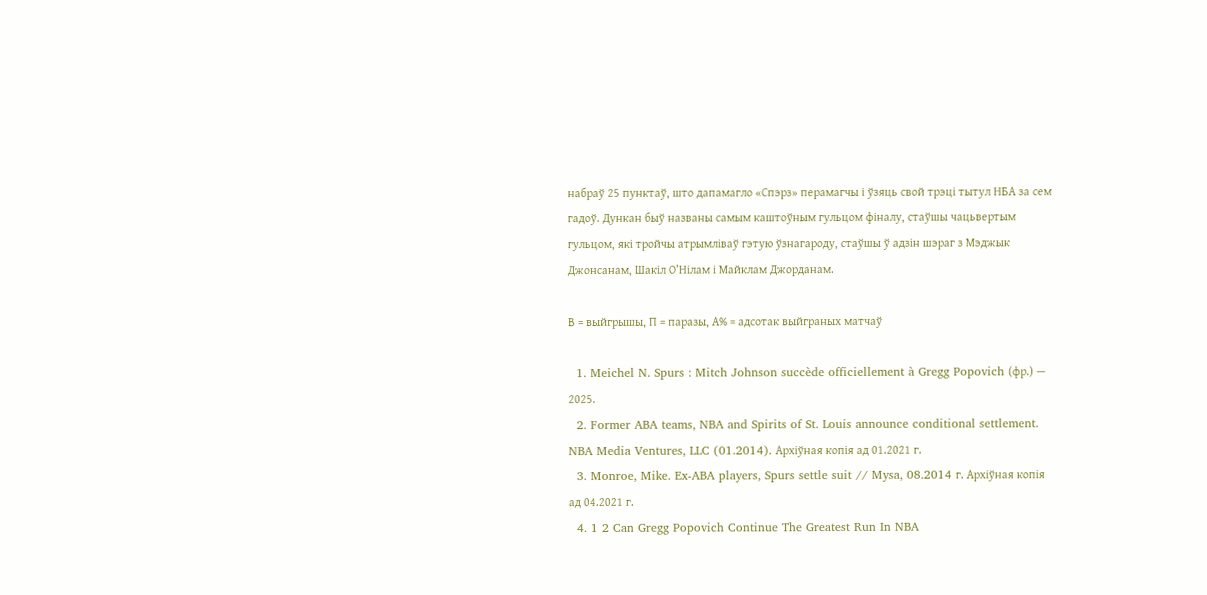набраў 25 пунктаў, што дапамагло «Спэрз» перамагчы і ўзяць свой трэці тытул НБА за сем гадоў. Дункан быў названы самым каштоўным гульцом фіналу, стаўшы чацьвертым гульцом, які тройчы атрымліваў гэтую ўзнагароду, стаўшы ў адзін шэраг з Мэджык Джонсанам, Шакіл О’Нілам і Майклам Джорданам.

В = выйгрышы, П = паразы, А% = адсотак выйграных матчаў

  1. Meichel N. Spurs : Mitch Johnson succède officiellement à Gregg Popovich (фр.) — 2025.
  2. Former ABA teams, NBA and Spirits of St. Louis announce conditional settlement. NBA Media Ventures, LLC (01.2014). Архіўная копія ад 01.2021 г.
  3. Monroe, Mike. Ex-ABA players, Spurs settle suit // Mysa, 08.2014 г. Архіўная копія ад 04.2021 г.
  4. 1 2 Can Gregg Popovich Continue The Greatest Run In NBA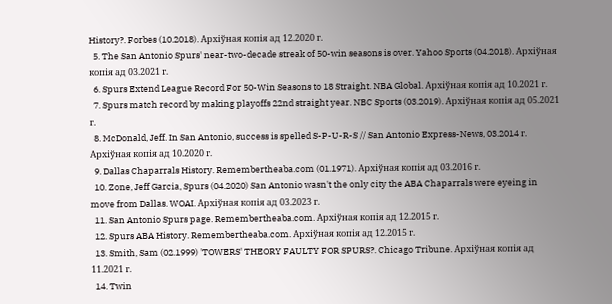History?. Forbes (10.2018). Архіўная копія ад 12.2020 г.
  5. The San Antonio Spurs' near-two-decade streak of 50-win seasons is over. Yahoo Sports (04.2018). Архіўная копія ад 03.2021 г.
  6. Spurs Extend League Record For 50-Win Seasons to 18 Straight. NBA Global. Архіўная копія ад 10.2021 г.
  7. Spurs match record by making playoffs 22nd straight year. NBC Sports (03.2019). Архіўная копія ад 05.2021 г.
  8. McDonald, Jeff. In San Antonio, success is spelled S-P-U-R-S // San Antonio Express-News, 03.2014 г. Архіўная копія ад 10.2020 г.
  9. Dallas Chaparrals History. Remembertheaba.com (01.1971). Архіўная копія ад 03.2016 г.
  10. Zone, Jeff Garcia, Spurs (04.2020) San Antonio wasn't the only city the ABA Chaparrals were eyeing in move from Dallas. WOAI. Архіўная копія ад 03.2023 г.
  11. San Antonio Spurs page. Remembertheaba.com. Архіўная копія ад 12.2015 г.
  12. Spurs ABA History. Remembertheaba.com. Архіўная копія ад 12.2015 г.
  13. Smith, Sam (02.1999) 'TOWERS' THEORY FAULTY FOR SPURS?. Chicago Tribune. Архіўная копія ад 11.2021 г.
  14. Twin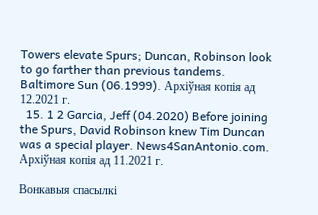Towers elevate Spurs; Duncan, Robinson look to go farther than previous tandems. Baltimore Sun (06.1999). Архіўная копія ад 12.2021 г.
  15. 1 2 Garcia, Jeff (04.2020) Before joining the Spurs, David Robinson knew Tim Duncan was a special player. News4SanAntonio.com. Архіўная копія ад 11.2021 г.

Вонкавыя спасылкі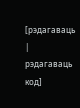[рэдагаваць | рэдагаваць код]